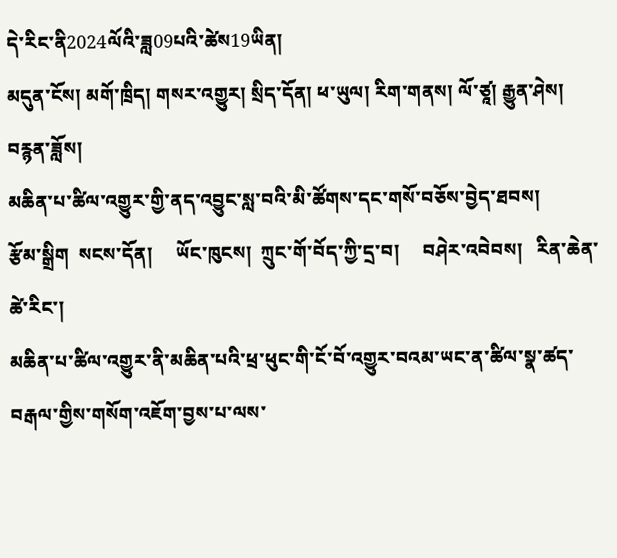དེ་རིང་ནི2024ལོའི་ཟླ09པའི་ཚེས19ཡིན།
མདུན་ངོས། མགོ་ཁྲིད། གསར་འགྱུར། སྲིད་དོན། ཕ་ཡུལ། རིག་གནས། ལོ་ཙཱ། རྒྱུན་ཤེས། བརྙན་ཟློས།
མཆིན་པ་ཚིལ་འགྱུར་གྱི་ནད་འབྱུང་སླ་བའི་མི་ཚོགས་དང་གསོ་བཅོས་བྱེད་ཐབས།
རྩོམ་སྒྲིག  སངས་དོན།     ཡོང་ཁུངས།  ཀྲུང་གོ་བོད་ཀྱི་དྲ་བ།     བཤེར་འབེབས།   རིན་ཆེན་ཚེ་རིང་།
མཆིན་པ་ཚིལ་འགྱུར་ནི་མཆིན་པའི་ཕྲ་ཕུང་གི་ངོ་བོ་འགྱུར་བའམ་ཡང་ན་ཚིལ་སྣ་ཚད་བརྒལ་གྱིས་གསོག་འཇོག་བྱས་པ་ལས་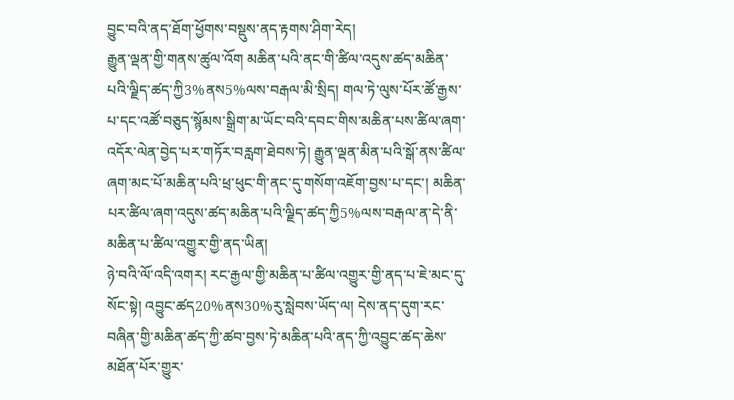བྱུང་བའི་ནད་ཐོག་ཕྱོགས་བསྡུས་ནད་རྟགས་ཤིག་རེད།
རྒྱུན་ལྡན་གྱི་གནས་ཚུལ་འོག མཆིན་པའི་ནང་གི་ཚིལ་འདུས་ཚད་མཆིན་པའི་ལྗིད་ཚད་ཀྱི3%ནས5%ལས་བརྒལ་མི་སྲིད། གལ་ཏེ་ལུས་པོར་ཚོ་རྒྱས་པ་དང་འཚོ་བཅུད་སྙོམས་སྒྲིག་མ་ཡོང་བའི་དབང་གིས་མཆིན་པས་ཚིལ་ཞག་འདོར་ལེན་བྱེད་པར་གཏོར་བརླག་ཐེབས་ཏེ། རྒྱུན་ལྡན་མིན་པའི་སྒོ་ནས་ཚིལ་ཞག་མང་པོ་མཆིན་པའི་ཕྲ་ཕུང་གི་ནང་དུ་གསོག་འཇོག་བྱས་པ་དང་། མཆིན་པར་ཚིལ་ཞག་འདུས་ཚད་མཆིན་པའི་ལྗིད་ཚད་ཀྱི5%ལས་བརྒལ་ན་དེ་ནི་མཆིན་པ་ཚིལ་འགྱུར་གྱི་ནད་ཡིན།
ཉེ་བའི་ལོ་འདི་འགར། རང་རྒྱལ་གྱི་མཆིན་པ་ཚིལ་འགྱུར་གྱི་ནད་པ་ཇེ་མང་དུ་སོང་སྟེ། འབྱུང་ཚད20%ནས30%རུ་སླེབས་ཡོད་ལ། དེས་ནད་དུག་རང་བཞིན་གྱི་མཆིན་ཚད་ཀྱི་ཚབ་བྱས་ཏེ་མཆིན་པའི་ནད་ཀྱི་འབྱུང་ཚད་ཆེས་མཐོན་པོར་གྱུར་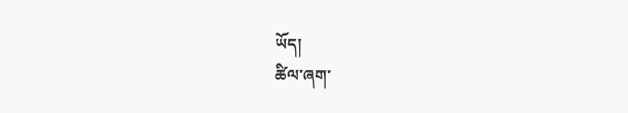ཡོད།
ཚིལ་ཞག་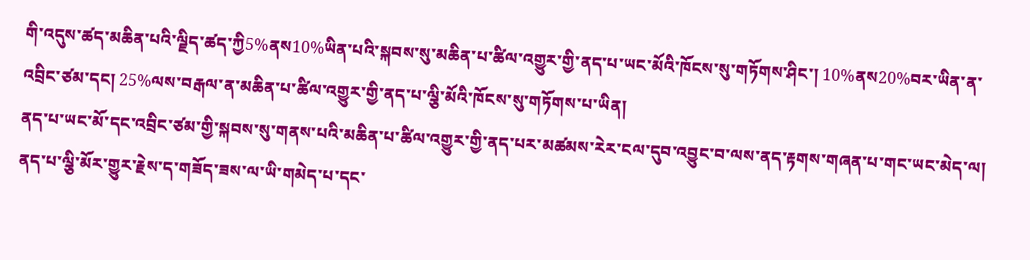གི་འདུས་ཚད་མཆིན་པའི་ལྗིད་ཚད་ཀྱི5%ནས10%ཡིན་པའི་སྐབས་སུ་མཆིན་པ་ཚིལ་འགྱུར་གྱི་ནད་པ་ཡང་མོའི་ཁོངས་སུ་གཏོགས་ཤིང་། 10%ནས20%བར་ཡིན་ན་འབྲིང་ཙམ་དང། 25%ལས་བརྒལ་ན་མཆིན་པ་ཚིལ་འགྱུར་གྱི་ནད་པ་ལྕི་མོའི་ཁོངས་སུ་གཏོགས་པ་ཡིན།
ནད་པ་ཡང་མོ་དང་འབྲིང་ཙམ་གྱི་སྐབས་སུ་གནས་པའི་མཆིན་པ་ཚིལ་འགྱུར་གྱི་ནད་པར་མཚམས་རེར་ངལ་དུབ་འབྱུང་བ་ལས་ནད་རྟགས་གཞན་པ་གང་ཡང་མེད་ལ། ནད་པ་ལྕི་མོར་གྱུར་རྗེས་ད་གཟོད་ཟས་ལ་ཡི་གམེད་པ་དང་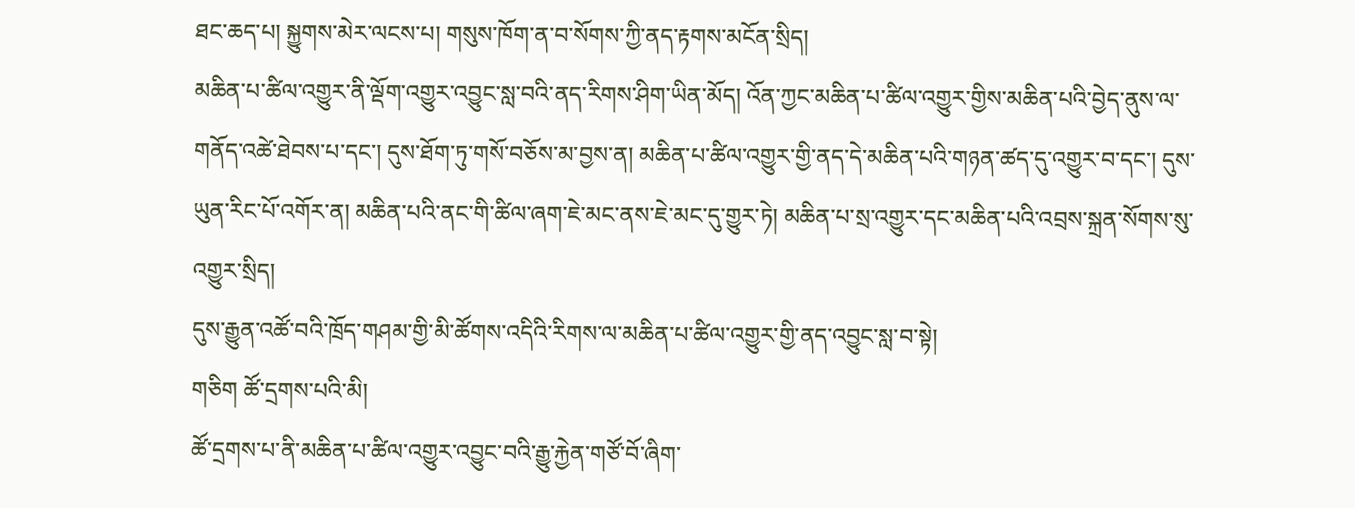ཐང་ཆད་པ། སྐྱུགས་མེར་ལངས་པ། གསུས་ཁོག་ན་བ་སོགས་ཀྱི་ནད་རྟགས་མངོན་སྲིད།
མཆིན་པ་ཚིལ་འགྱུར་ནི་ལྡོག་འགྱུར་འབྱུང་སླ་བའི་ནད་རིགས་ཤིག་ཡིན་མོད། འོན་ཀྱང་མཆིན་པ་ཚིལ་འགྱུར་གྱིས་མཆིན་པའི་བྱེད་ནུས་ལ་གནོད་འཚེ་ཐེབས་པ་དང་། དུས་ཐོག་ཏུ་གསོ་བཅོས་མ་བྱས་ན། མཆིན་པ་ཚིལ་འགྱུར་གྱི་ནད་དེ་མཆིན་པའི་གཉན་ཚད་དུ་འགྱུར་བ་དང་། དུས་ཡུན་རིང་པོ་འགོར་ན། མཆིན་པའི་ནང་གི་ཚིལ་ཞག་ཇེ་མང་ནས་ཇེ་མང་དུ་གྱུར་ཏེ། མཆིན་པ་སྲ་འགྱུར་དང་མཆིན་པའི་འབྲས་སྐྲན་སོགས་སུ་འགྱུར་སྲིད།
དུས་རྒྱུན་འཚོ་བའི་ཁྲོད་གཤམ་གྱི་མི་ཚོགས་འདིའི་རིགས་ལ་མཆིན་པ་ཚིལ་འགྱུར་གྱི་ནད་འབྱུང་སླ་བ་སྟེ།
གཅིག ཚོ་དྲགས་པའི་མི།
ཚོ་དྲགས་པ་ནི་མཆིན་པ་ཚིལ་འགྱུར་འབྱུང་བའི་རྒྱུ་རྐྱེན་གཙོ་བོ་ཞིག་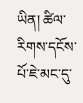ཡིན། ཚིལ་རིགས་དངོས་པོ་ཇེ་མང་དུ་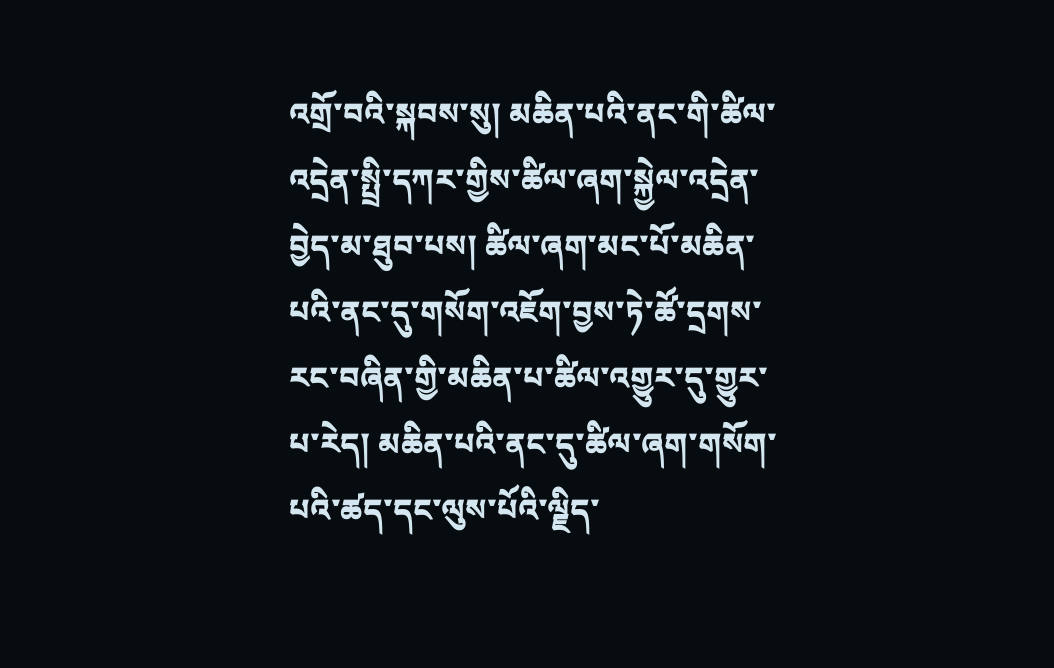འགྲོ་བའི་སྐབས་སུ། མཆིན་པའི་ནང་གི་ཚིལ་འདྲེན་སྤྲི་དཀར་གྱིས་ཚིལ་ཞག་སྐྱེལ་འདྲེན་བྱེད་མ་ཐུབ་པས། ཚིལ་ཞག་མང་པོ་མཆིན་པའི་ནང་དུ་གསོག་འཇོག་བྱས་ཏེ་ཚོ་དྲགས་རང་བཞིན་གྱི་མཆིན་པ་ཚིལ་འགྱུར་དུ་གྱུར་པ་རེད། མཆིན་པའི་ནང་དུ་ཚིལ་ཞག་གསོག་པའི་ཚད་དང་ལུས་པོའི་ལྗིད་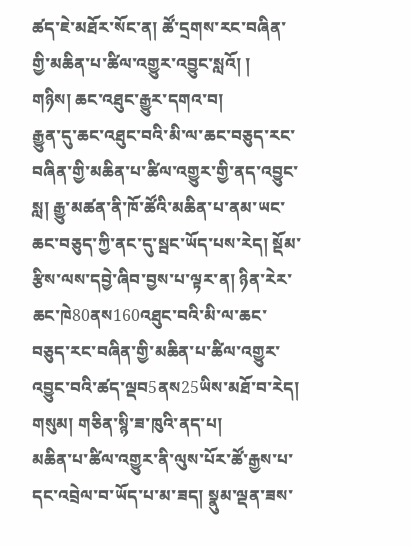ཚད་ཇེ་མཐོར་སོང་ན། ཚོ་དྲགས་རང་བཞིན་གྱི་མཆིན་པ་ཚིལ་འགྱུར་འབྱུང་སླའོ། །
གཉིས། ཆང་འཐུང་རྒྱུར་དགའ་བ།
རྒྱུན་དུ་ཆང་འཐུང་བའི་མི་ལ་ཆང་བཅུད་རང་བཞིན་གྱི་མཆིན་པ་ཚིལ་འགྱུར་གྱི་ནད་འབྱུང་སླ། རྒྱུ་མཚན་ནི་ཁོ་ཚོའི་མཆིན་པ་ནམ་ཡང་ཆང་བཅུད་ཀྱི་ནང་དུ་སྦང་ཡོད་པས་རེད། སྡོམ་རྩིས་ལས་དབྱེ་ཞིབ་བྱས་པ་ལྟར་ན། ཉིན་རེར་ཆང་ཁེ80ནས160འཐུང་བའི་མི་ལ་ཆང་བཅུད་རང་བཞིན་གྱི་མཆིན་པ་ཚིལ་འགྱུར་འབྱུང་བའི་ཚད་ལྡབ5ནས25ཡིས་མཐོ་བ་རེད།
གསུམ། གཅིན་སྙི་ཟ་ཁུའི་ནད་པ།
མཆིན་པ་ཚིལ་འགྱུར་ནི་ལུས་པོར་ཚོ་རྒྱས་པ་དང་འབྲེལ་བ་ཡོད་པ་མ་ཟད། སྣུམ་ལྡན་ཟས་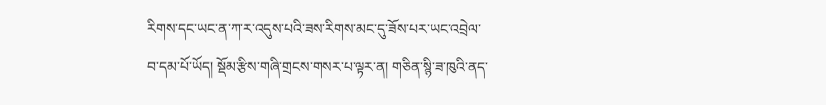རིགས་དང་ཡང་ན་ཀ་ར་འདུས་པའི་ཟས་རིགས་མང་དུ་ཟོས་པར་ཡང་འབྲེལ་བ་དམ་པོ་ཡོད། སྡོམ་རྩིས་གཞི་གྲངས་གསར་པ་ལྟར་ན། གཅིན་སྙི་ཟ་ཁུའི་ནད་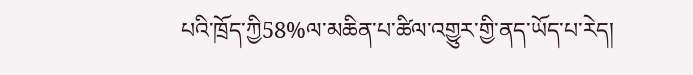པའི་ཁྲོད་ཀྱི58%ལ་མཆིན་པ་ཚིལ་འགྱུར་གྱི་ནད་ཡོད་པ་རེད།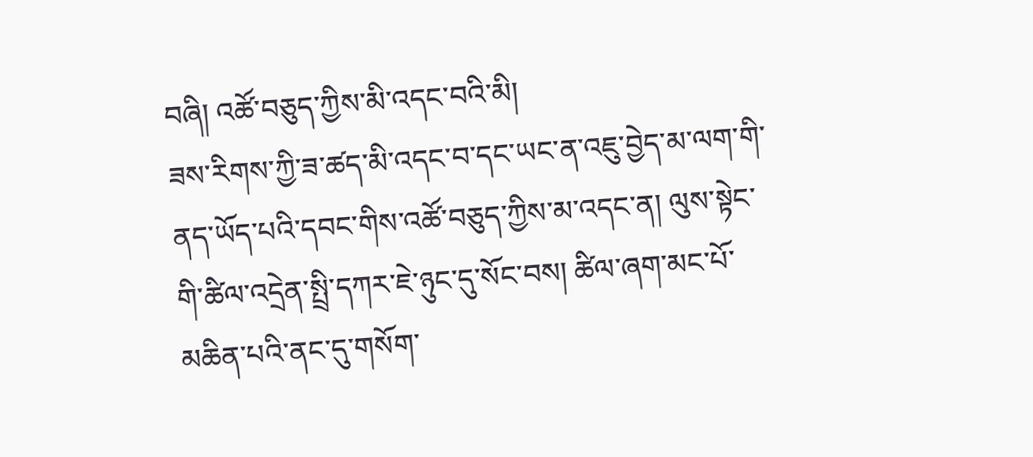བཞི། འཚོ་བཅུད་ཀྱིས་མི་འདང་བའི་མི།
ཟས་རིགས་ཀྱི་ཟ་ཚད་མི་འདང་བ་དང་ཡང་ན་འཇུ་བྱེད་མ་ལག་གི་ནད་ཡོད་པའི་དབང་གིས་འཚོ་བཅུད་ཀྱིས་མ་འདང་ན། ལུས་སྟེང་གི་ཚིལ་འདྲེན་སྤྲི་དཀར་ཇེ་ཉུང་དུ་སོང་བས། ཚིལ་ཞག་མང་པོ་མཆིན་པའི་ནང་དུ་གསོག་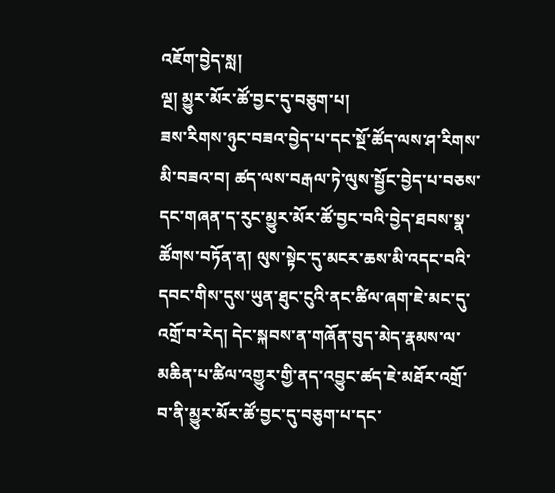འཇོག་བྱེད་སླ།
ལྔ། མྱུར་མོར་ཚོ་བྱང་དུ་བཅུག་པ།
ཟས་རིགས་ཉུང་བཟའ་བྱེད་པ་དང་སྔོ་ཚོད་ལས་ཤ་རིགས་མི་བཟའ་བ། ཚད་ལས་བརྒལ་ཏེ་ལུས་སྦྱོང་བྱེད་པ་བཅས་དང་གཞན་ད་རུང་མྱུར་མོར་ཚོ་བྱང་བའི་བྱེད་ཐབས་སྣ་ཚོགས་བཏོན་ན། ལུས་སྟེང་དུ་མངར་ཆས་མི་འདང་བའི་དབང་གིས་དུས་ཡུན་ཐུང་ངུའི་ནང་ཚིལ་ཞག་ཇེ་མང་དུ་འགྲོ་བ་རེད། དེང་སྐབས་ན་གཞོན་བུད་མེད་རྣམས་ལ་མཆིན་པ་ཚིལ་འགྱུར་གྱི་ནད་འབྱུང་ཚད་ཇེ་མཐོར་འགྲོ་བ་ནི་མྱུར་མོར་ཚོ་བྱང་དུ་བཅུག་པ་དང་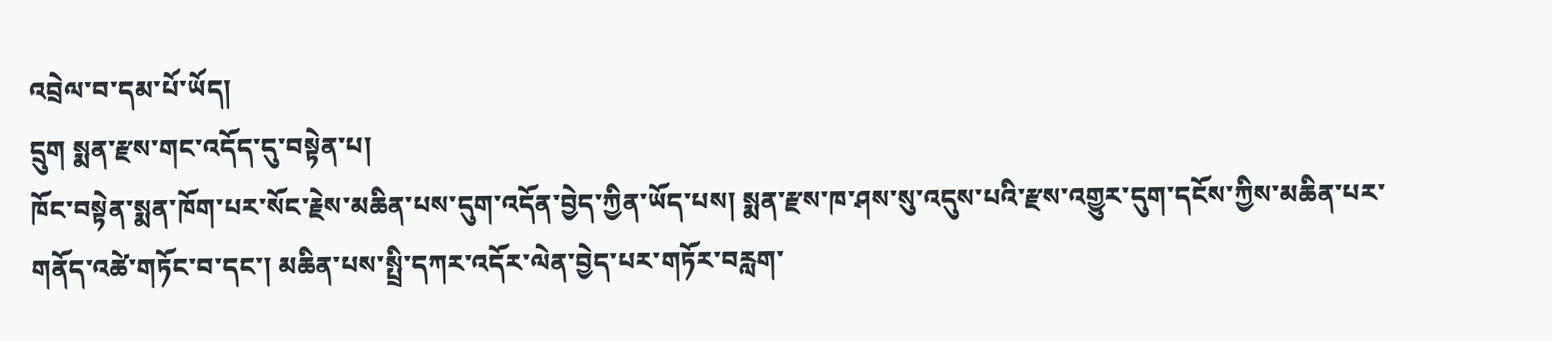འབྲེལ་བ་དམ་པོ་ཡོད།
དྲུག སྨན་རྫས་གང་འདོད་དུ་བསྟེན་པ།
ཁོང་བསྟེན་སྨན་ཁོག་པར་སོང་རྗེས་མཆིན་པས་དུག་འདོན་བྱེད་ཀྱིན་ཡོད་པས། སྨན་རྫས་ཁ་ཤས་སུ་འདུས་པའི་རྫས་འགྱུར་དུག་དངོས་ཀྱིས་མཆིན་པར་གནོད་འཚེ་གཏོང་བ་དང་། མཆིན་པས་སྤྲི་དཀར་འདོར་ལེན་བྱེད་པར་གཏོར་བརླག་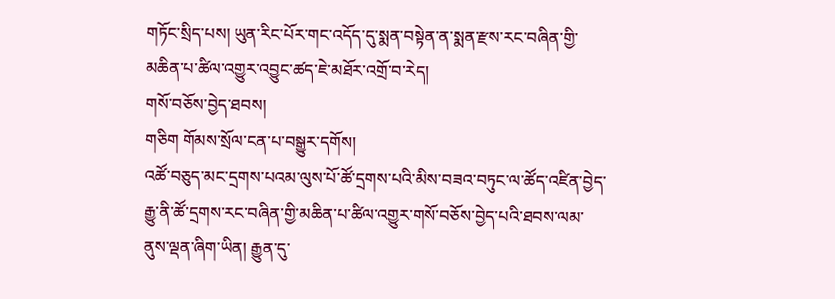གཏོང་སྲིད་པས། ཡུན་རིང་པོར་གང་འདོད་དུ་སྨན་བསྟེན་ན་སྨན་རྫས་རང་བཞིན་གྱི་མཆིན་པ་ཚིལ་འགྱུར་འབྱུང་ཚད་ཇེ་མཐོར་འགྲོ་བ་རེད།
གསོ་བཅོས་བྱེད་ཐབས།
གཅིག གོམས་སྲོལ་ངན་པ་བསྒྱུར་དགོས།
འཚོ་བཅུད་མང་དྲགས་པའམ་ལུས་པོ་ཚོ་དྲགས་པའི་མིས་བཟའ་བཏུང་ལ་ཚོད་འཛིན་བྱེད་རྒྱུ་ནི་ཚོ་དྲགས་རང་བཞིན་གྱི་མཆིན་པ་ཚིལ་འགྱུར་གསོ་བཅོས་བྱེད་པའི་ཐབས་ལམ་ནུས་ལྡན་ཞིག་ཡིན། རྒྱུན་དུ་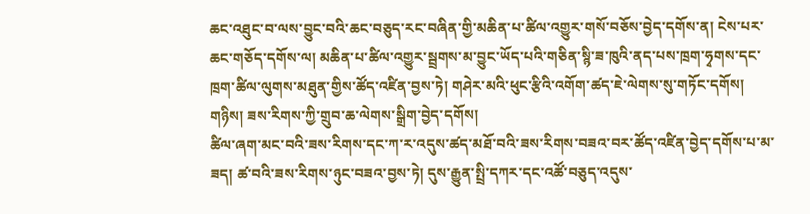ཆང་འཐུང་བ་ལས་བྱུང་བའི་ཆང་བཅུད་རང་བཞིན་གྱི་མཆིན་པ་ཚིལ་འགྱུར་གསོ་བཅོས་བྱེད་དགོས་ན། ངེས་པར་ཆང་གཅོད་དགོས་ལ། མཆིན་པ་ཚིལ་འགྱུར་སྦྲགས་མ་བྱུང་ཡོད་པའི་གཅིན་སྙི་ཟ་ཁུའི་ནད་པས་ཁྲག་ཧྭགས་དང་ཁྲག་ཚིལ་ལུགས་མཐུན་གྱིས་ཚོད་འཛིན་བྱས་ཏེ། གཤེར་མའི་ཕུང་རྩིའི་འགོག་ཚད་ཇེ་ལེགས་སུ་གཏོང་དགོས།
གཉིས། ཟས་རིགས་ཀྱི་གྲུབ་ཆ་ལེགས་སྒྲིག་བྱེད་དགོས།
ཚིལ་ཞག་མང་བའི་ཟས་རིགས་དང་ཀ་ར་འདུས་ཚད་མཐོ་བའི་ཟས་རིགས་བཟའ་བར་ཚོད་འཛིན་བྱེད་དགོས་པ་མ་ཟད། ཚ་བའི་ཟས་རིགས་ཉུང་བཟའ་བྱས་ཏེ། དུས་རྒྱུན་སྤྲི་དཀར་དང་འཚོ་བཅུད་འདུས་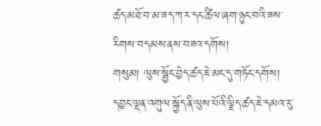ཚད་མཐོ་བ་མ་ཟད་ཀ་ར་དང་ཚིལ་ཞག་ཉུང་བའི་ཟས་རིགས་བདམས་ནས་བཟའ་དགོས།
གསུམ། ལུས་སྦྱོང་བྱེད་ཚད་ཇེ་མང་དུ་གཏོང་དགོས།
དབྱང་ལྡན་འགུལ་སྐྱོད་ནི་ལུས་པོའི་ལྗིད་ཚད་ཇེ་དམའ་རུ་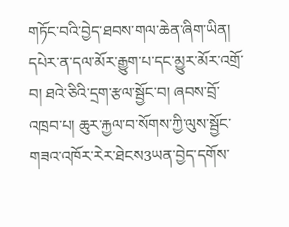གཏོང་བའི་བྱེད་ཐབས་གལ་ཆེན་ཞིག་ཡིན། དཔེར་ན་དལ་མོར་རྒྱུག་པ་དང་མྱུར་མོར་འགྲོ་བ། ཐའེ་ཅིའི་དྲག་རྩལ་སྦྱོང་བ། ཞབས་བྲོ་འཁྲབ་པ། ཆུར་རྐྱལ་བ་སོགས་ཀྱི་ལུས་སྦྱོང་གཟའ་འཁོར་རེར་ཐེངས3ཡན་བྱེད་དགོས་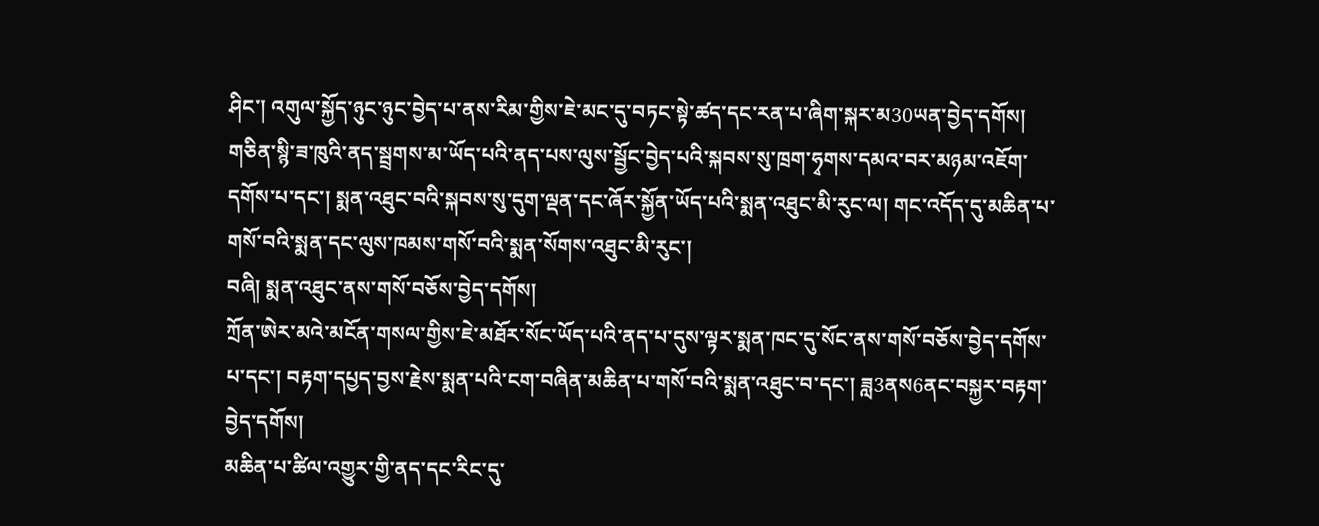ཤིང་། འགུལ་སྐྱོད་ཉུང་ཉུང་བྱེད་པ་ནས་རིམ་གྱིས་ཇེ་མང་དུ་བཏང་སྟེ་ཚད་དང་རན་པ་ཞིག་སྐར་མ30ཡན་བྱེད་དགོས། གཅིན་སྙི་ཟ་ཁུའི་ནད་སྦྲགས་མ་ཡོད་པའི་ནད་པས་ལུས་སྦྱོང་བྱེད་པའི་སྐབས་སུ་ཁྲག་ཧྭགས་དམའ་བར་མཉམ་འཇོག་དགོས་པ་དང་། སྨན་འཐུང་བའི་སྐབས་སུ་དུག་ལྡན་དང་ཞོར་སྐྱོན་ཡོད་པའི་སྨན་འཐུང་མི་རུང་ལ། གང་འདོད་དུ་མཆིན་པ་གསོ་བའི་སྨན་དང་ལུས་ཁམས་གསོ་བའི་སྨན་སོགས་འཐུང་མི་རུང་།
བཞི། སྨན་འཐུང་ནས་གསོ་བཅོས་བྱེད་དགོས།
ཀྲོན་ཨེར་མའེ་མངོན་གསལ་གྱིས་ཇེ་མཐོར་སོང་ཡོད་པའི་ནད་པ་དུས་ལྟར་སྨན་ཁང་དུ་སོང་ནས་གསོ་བཅོས་བྱེད་དགོས་པ་དང་། བརྟག་དཔྱད་བྱས་རྗེས་སྨན་པའི་ངག་བཞིན་མཆིན་པ་གསོ་བའི་སྨན་འཐུང་བ་དང་། ཟླ3ནས6ནང་བསྐྱར་བརྟག་བྱེད་དགོས།
མཆིན་པ་ཚིལ་འགྱུར་གྱི་ནད་དང་རིང་དུ་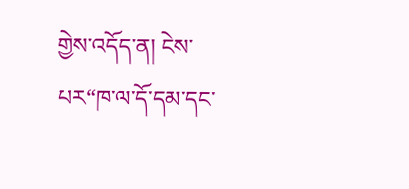གྱེས་འདོད་ན། ངེས་པར“ཁ་ལ་དོ་དམ་དང་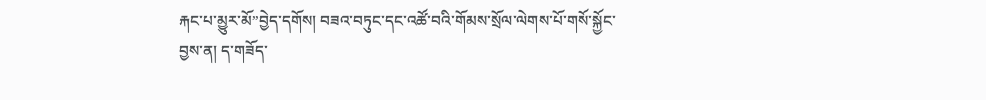རྐང་པ་མྱུར་མོ”བྱེད་དགོས། བཟའ་བཏུང་དང་འཚོ་བའི་གོམས་སྲོལ་ལེགས་པོ་གསོ་སྐྱོང་བྱས་ན། ད་གཟོད་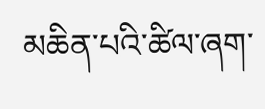མཆིན་པའི་ཚིལ་ཞག་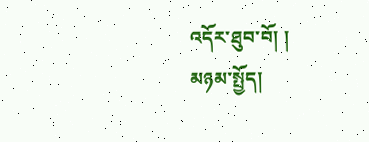འདོར་ཐུབ་བོ། །
མཉམ་སྤྱོད།